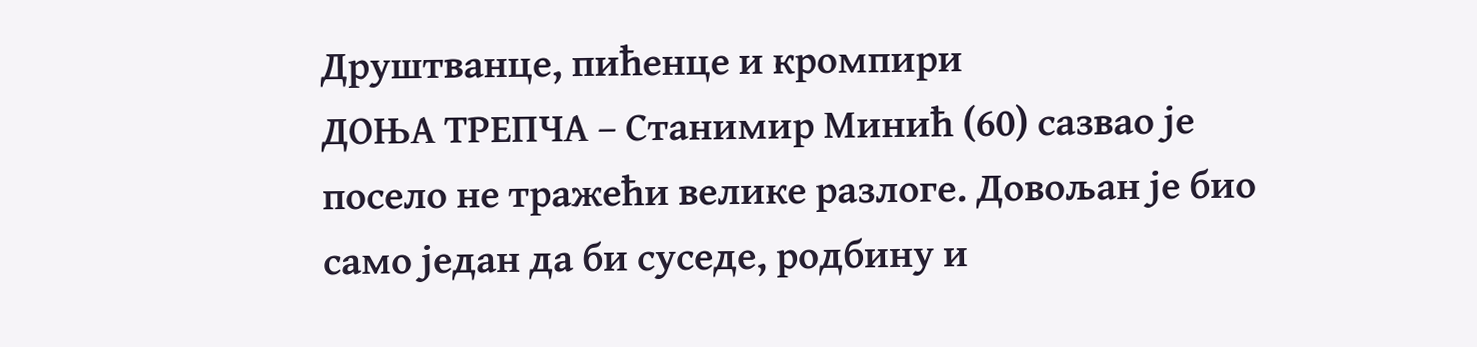Друштванце, пићенце и кромпири
ДОЊА ТРЕПЧА – Станимир Минић (60) сазвао је посело не тражећи велике разлоге. Довољан је био само један да би суседе, родбину и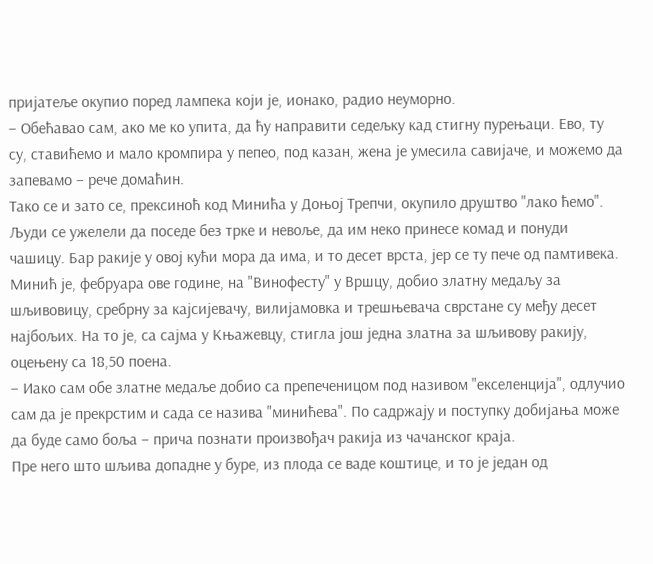пријатеље окупио поред лампека који је, ионако, радио неуморно.
– Обећавао сам, ако ме ко упита, да ћу направити седељку кад стигну пурењаци. Ево, ту су, ставићемо и мало кромпира у пепео, под казан, жена је умесила савијаче, и можемо да запевамо – рече домаћин.
Тако се и зато се, прексиноћ код Минића у Доњој Трепчи, окупило друштво "лако ћемо". Људи се ужелели да поседе без трке и невоље, да им неко принесе комад и понуди чашицу. Бар ракије у овој кући мора да има, и то десет врста, јер се ту пече од памтивека.
Минић је, фебруара ове године, на "Винофесту" у Вршцу, добио златну медаљу за шљивовицу, сребрну за кајсијевачу, вилијамовка и трешњевача сврстане су међу десет најбољих. На то је, са сајма у Књажевцу, стигла још једна златна за шљивову ракију, оцењену са 18,50 поена.
– Иако сам обе златне медаље добио са препеченицом под називом "екселенција", одлучио сам да је прекрстим и сада се назива "минићева". По садржају и поступку добијања може да буде само боља – прича познати произвођач ракија из чачанског краја.
Пре него што шљива допадне у буре, из плода се ваде коштице, и то је један од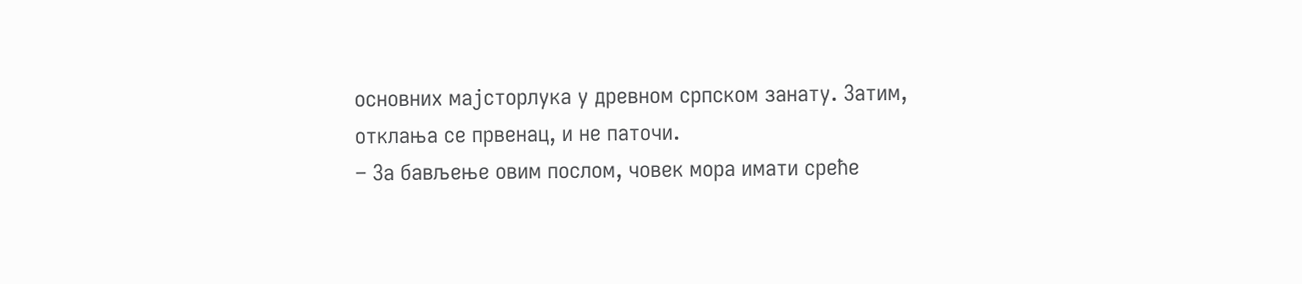основних мајсторлука у древном српском занату. Затим, отклања се првенац, и не паточи.
– За бављење овим послом, човек мора имати среће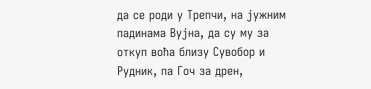да се роди у Трепчи, на јужним падинама Вујна, да су му за откуп воћа близу Сувобор и Рудник, па Гоч за дрен,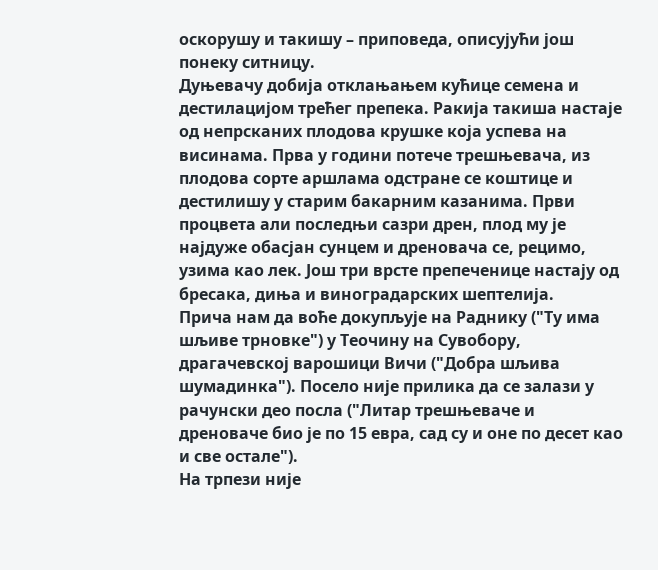оскорушу и такишу – приповеда, описујући још понеку ситницу.
Дуњевачу добија отклањањем кућице семена и дестилацијом трећег препека. Ракија такиша настаје од непрсканих плодова крушке која успева на висинама. Прва у години потече трешњевача, из плодова сорте аршлама одстране се коштице и дестилишу у старим бакарним казанима. Први процвета али последњи сазри дрен, плод му је најдуже обасјан сунцем и дреновача се, рецимо, узима као лек. Још три врсте препеченице настају од бресака, диња и виноградарских шептелија.
Прича нам да воће докупљује на Раднику ("Ту има шљиве трновке") у Теочину на Сувобору, драгачевској варошици Вичи ("Добра шљива шумадинка"). Посело није прилика да се залази у рачунски део посла ("Литар трешњеваче и дреноваче био је по 15 евра, сад су и оне по десет као и све остале").
На трпези није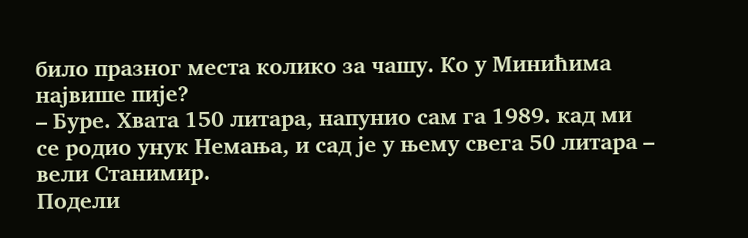било празног места колико за чашу. Ко у Минићима највише пије?
– Буре. Хвата 150 литара, напунио сам га 1989. кад ми се родио унук Немања, и сад је у њему свега 50 литара – вели Станимир.
Подели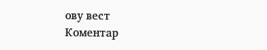ову вест
Комeнтар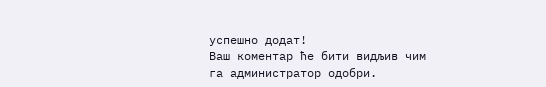успeшно додат!
Ваш комeнтар ћe бити видљив чим га администратор одобри.